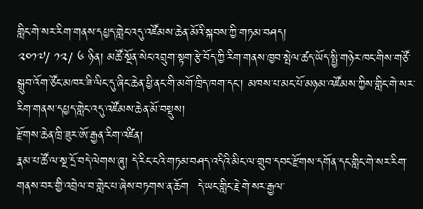གླིང་གེ་སར་རིག་གནས་དཔྱད་གླེང་འདུ་འཛོམས་ཆེན་མོའི་སྐབས་ཀྱི་གཏམ་བཤད།
༢༠༡༧/ ༡༢/ ༦ ཉིན། མཚོ་སྔོན་སེང་འབྲུག་སྟག་རྩེ་བོད་ཀྱི་རིག་གནས་ཁྱབ་སྤེལ་ཚད་ཡོད་སྤྱི་གཉེར་ཁང་གིས་གཙོ་སྒྲུབ་འོག་ཙོང་མཁར་ཟི་ལིང་དུ་ཞིང་ཆེན་ཕྱི་ནང་གི་མགོ་ཁྲིད་ཁག་དང་། མཁས་པ་མང་པོ་མཉམ་འཛོམས་ཀྱིས་གླིང་གེ་སར་རིག་གནས་དཔྱད་གླེང་འདུ་འཛོམས་ཆེན་མོ་བསྡུས།
རྫོགས་ཆེན་ཁྲི་ཟུར་ཨོ་རྒྱན་རིག་འཛིན།
རྣམ་པ་ཚོ་ལ་སྔ་དྲོ་བདེ་ལེགས་ཞུ། དེ་རིང་ངའི་གཏམ་བཤད་འདིའི་མིང་ལ་གྲུབ་དབང་རྫོགས་དགོན་དང་གླིང་གེ་སར་རིག་གནས་བར་གྱི་འབྲེལ་བ་གླེང་པ་ཞེས་བཏགས་ན་ཆོག  དེ་ཡང་གླིང་རྗེ་གེ་སར་རྒྱལ་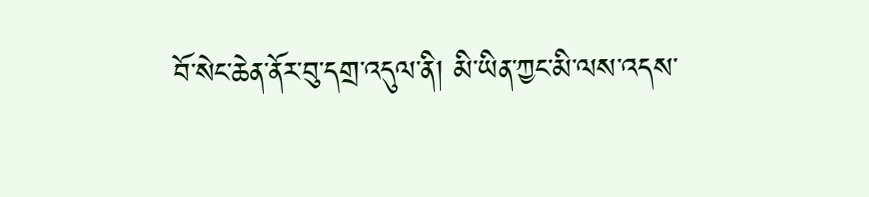བོ་སེང་ཆེན་ནོར་བུ་དགྲ་འདུལ་ནི། མི་ཡིན་ཀྱང་མི་ལས་འདས་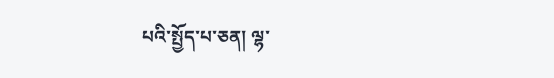པའི་སྤྱོད་པ་ཅན། ལྷ་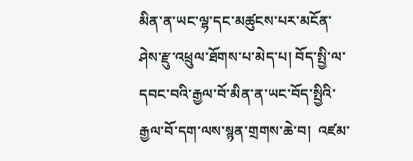མིན་ན་ཡང་ལྷ་དང་མཚུངས་པར་མངོན་ཤེས་རྫུ་འཕྲུལ་ཐོགས་པ་མེད་པ། བོད་སྤྱི་ལ་དབང་བའི་རྒྱལ་བོ་མིན་ན་ཡང་བོད་སྤྱིའི་རྒྱལ་བོ་དག་ལས་སྙན་གྲགས་ཆེ་བ།  འཛམ་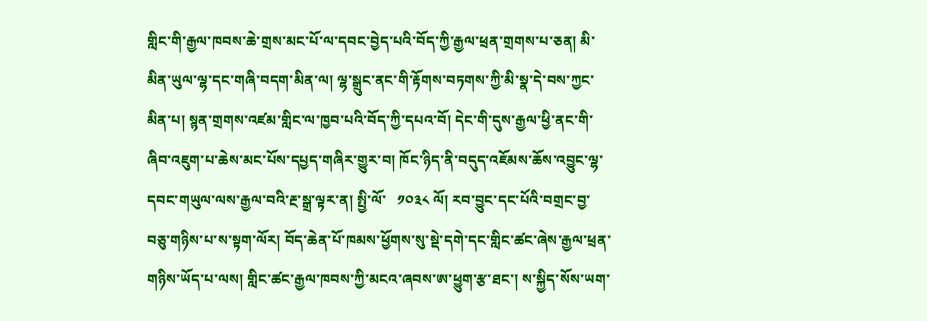གླིང་གི་རྒྱལ་ཁབས་ཆེ་གྲས་མང་པོ་ལ་དབང་བྱེད་པའི་བོད་ཀྱི་རྒྱལ་ཕྲན་གྲགས་པ་ཅན། མི་མིན་ཡུལ་ལྷ་དང་གཞི་བདག་མིན་ལ། ལྷ་སྒྲུང་ནང་གི་རྟོགས་བཏགས་ཀྱི་མི་སྣ་དེ་བས་ཀྱང་མིན་པ། སྙན་གྲགས་འཛམ་གླིང་ལ་ཁྱབ་པའི་བོད་ཀྱི་དཔའ་བོ། དེང་གི་དུས་རྒྱལ་ཕྱི་ནང་གི་ཞིབ་འཇུག་པ་ཆེས་མང་པོས་དཔྱད་གཞིར་གྱུར་བ། ཁོང་ཉིད་ནི་བདུད་འཇོམས་ཆོས་འབྱུང་ལྷ་དབང་གཡུལ་ལས་རྒྱལ་བའི་རྔ་སྒྲ་ལྟར་ན། སྤྱི་ལོ་   ༡༠༣༨ ལོ། རབ་བྱུང་དང་པོའི་བགྲང་བྱ་བཅུ་གཉིས་པ་ས་སྟག་ལོར། བོད་ཆེན་པོ་ཁམས་ཕྱོགས་སུ་སྡེ་དགེ་དང་གླིང་ཚང་ཞེས་རྒྱལ་ཕྲན་གཉིས་ཡོད་པ་ལས། གླིང་ཚང་རྒྱལ་ཁབས་ཀྱི་མངའ་ཞབས་ཨ་ཕྱུག་རྩ་ཐང་། ས་སྐྱིད་སོས་ཡག་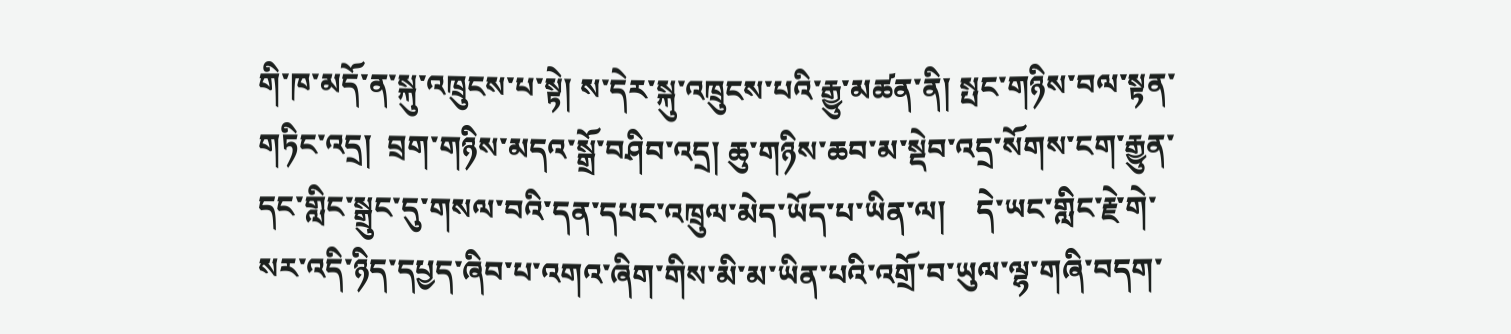གི་ཁ་མདོ་ན་སྐུ་འཁྲུངས་པ་སྟེ། ས་དེར་སྐུ་འཁྲུངས་པའི་རྒྱུ་མཚན་ནི། སྤང་གཉིས་བལ་སྟན་གཏིང་འདྲ།  བྲག་གཉིས་མདའ་སྒྲོ་བཤིབ་འདྲ། ཆུ་གཉིས་ཆབ་མ་སྡེབ་འདྲ་སོགས་ངག་རྒྱུན་དང་གླིང་སྒྲུང་དུ་གསལ་བའི་དན་དཔང་འཁྲུལ་མེད་ཡོད་པ་ཡིན་ལ།    དེ་ཡང་གླིང་རྗེ་གེ་སར་འདི་ཉིད་དཔྱད་ཞིབ་པ་འགའ་ཞིག་གིས་མི་མ་ཡིན་པའི་འགྲོ་བ་ཡུལ་ལྷ་གཞི་བདག་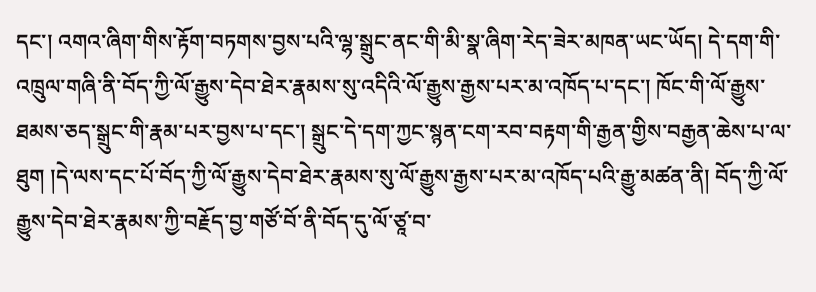དང་། འགའ་ཞིག་གིས་རྟོག་བཏགས་བྱས་པའི་ལྷ་སྒྲུང་ནང་གི་མི་སྣ་ཞིག་རེད་ཟེར་མཁན་ཡང་ཡོད། དེ་དག་གི་འཁྲུལ་གཞི་ནི་བོད་ཀྱི་ལོ་རྒྱུས་དེབ་ཐེར་རྣམས་སུ་འདིའི་ལོ་རྒྱུས་རྒྱས་པར་མ་འཁོད་པ་དང་། ཁོང་གི་ལོ་རྒྱུས་ཐམས་ཅད་སྒྲུང་གི་རྣམ་པར་བྱས་པ་དང་། སྒྲུང་དེ་དག་ཀྱང་སྙན་ངག་རབ་བརྟག་གི་རྒྱན་གྱིས་བརྒྱན་ཆེས་པ་ལ་ཐུག །དེ་ལས་དང་པོ་བོད་ཀྱི་ལོ་རྒྱུས་དེབ་ཐེར་རྣམས་སུ་ལོ་རྒྱུས་རྒྱས་པར་མ་འཁོད་པའི་རྒྱུ་མཚན་ནི། བོད་ཀྱི་ལོ་རྒྱུས་དེབ་ཐེར་རྣམས་ཀྱི་བརྗོད་བྱ་གཙོ་བོ་ནི་བོད་དུ་ལོ་ཙཱ་བ་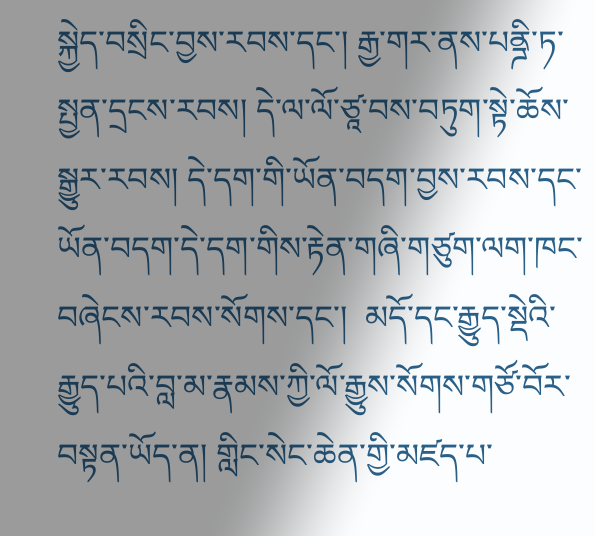སྐྱེད་བསྲིང་བྱས་རབས་དང་། རྒྱ་གར་ནས་པནྜི་ཏ་སྤྱན་དྲངས་རབས། དེ་ལ་ལོ་ཙཱ་བས་བཏུག་སྟེ་ཆོས་སྒྱུར་རབས། དེ་དག་གི་ཡོན་བདག་བྱས་རབས་དང་ཡོན་བདག་དེ་དག་གིས་རྟེན་གཞི་གཙུག་ལག་ཁང་བཞེངས་རབས་སོགས་དང་།  མདོ་དང་རྒྱུད་སྡེའི་རྒྱུད་པའི་བླ་མ་རྣམས་ཀྱི་ལོ་རྒྱུས་སོགས་གཙོ་བོར་བསྟན་ཡོད་ན། གླིང་སེང་ཆེན་གྱི་མཛད་པ་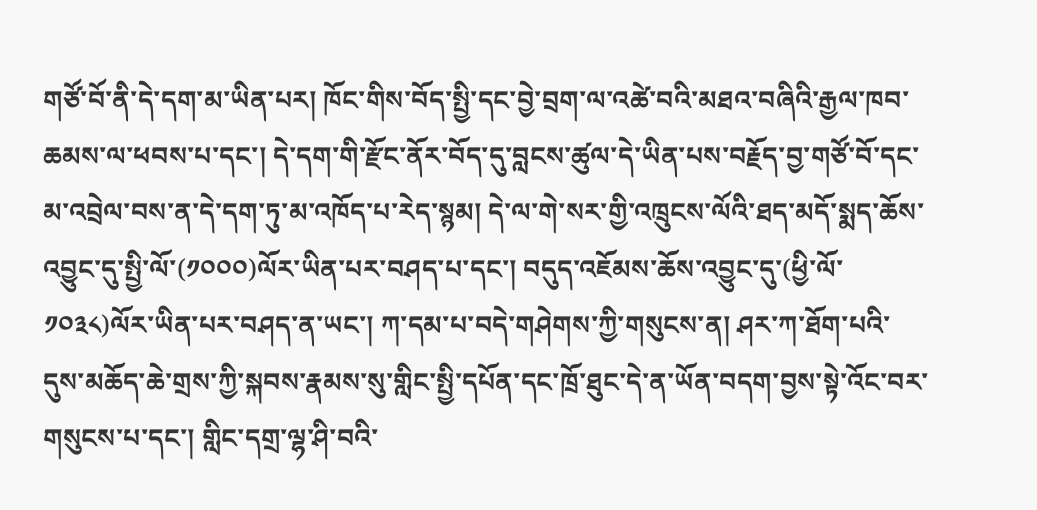གཙོ་བོ་ནི་དེ་དག་མ་ཡིན་པར། ཁོང་གིས་བོད་སྤྱི་དང་བྱེ་བྲག་ལ་འཚེ་བའི་མཐའ་བཞིའི་རྒྱལ་ཁབ་ཆམས་ལ་ཕབས་པ་དང་། དེ་དག་གི་རྫོང་ནོར་བོད་དུ་བླངས་ཚུལ་དེ་ཡིན་པས་བརྗོད་བྱ་གཙོ་བོ་དང་མ་འབྲེལ་བས་ན་དེ་དག་ཏུ་མ་འཁོད་པ་རེད་སྙམ། དེ་ལ་གེ་སར་གྱི་འཁྲུངས་ལོའི་ཐད་མདོ་སྨད་ཆོས་འབྱུང་དུ་སྤྱི་ལོ་(༡༠༠༠)ལོར་ཡིན་པར་བཤད་པ་དང་། བདུད་འཇོམས་ཆོས་འབྱུང་དུ་(ཕྱི་ལོ་༡༠༣༨)ལོར་ཡིན་པར་བཤད་ན་ཡང་། ཀ་དམ་པ་བདེ་གཤེགས་ཀྱི་གསུངས་ན། ཤར་ཀ་ཐོག་པའི་དུས་མཆོད་ཆེ་གྲས་ཀྱི་སྐབས་རྣམས་སུ་གླིང་སྤྱི་དཔོན་དང་ཁྲོ་ཐུང་དེ་ན་ཡོན་བདག་བྱས་སྟེ་འོང་བར་གསུངས་པ་དང་། གླིང་དགྲ་ལྷ་ཤི་བའི་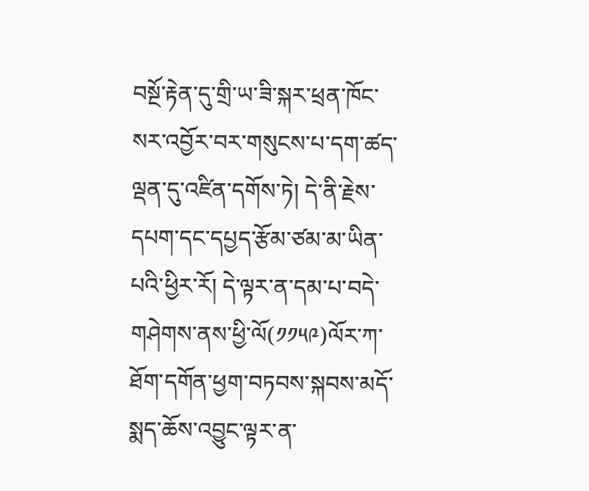བསྔོ་རྟེན་དུ་གྲི་ཡ་ཟི་སྐར་ཕྲན་ཁོང་སར་འབྱོར་བར་གསུངས་པ་དག་ཚད་ལྡན་དུ་འཛིན་དགོས་ཏེ། དེ་ནི་རྗེས་དཔག་དང་དཔྱད་རྩོམ་ཙམ་མ་ཡིན་པའི་ཕྱིར་རོ། དེ་ལྟར་ན་དམ་པ་བདེ་གཤེགས་ནས་ཕྱི་ལོ(༡༡༥༩)ལོར་ཀ་ཐོག་དགོན་ཕྱག་བཏབས་སྐབས་མདོ་སྨད་ཆོས་འབྱུང་ལྟར་ན་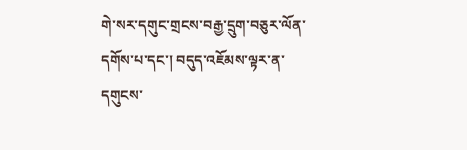གེ་སར་དགུང་གྲངས་བརྒྱ་དྲུག་བཅུར་ལོན་དགོས་པ་དང་། བདུད་འཇོམས་ལྟར་ན་དགུངས་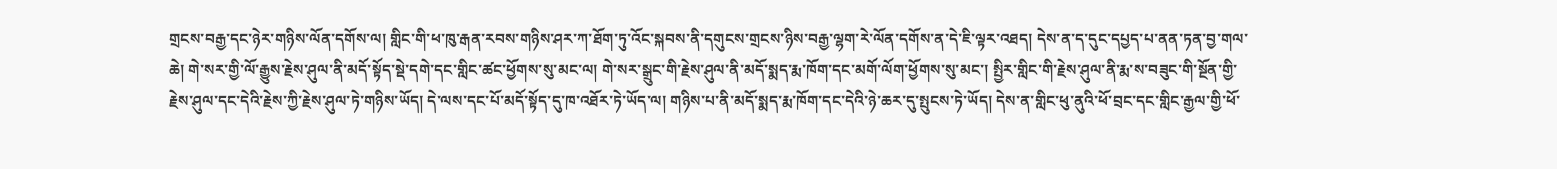གྲངས་བརྒྱ་དང་ཉེར་གཉིས་ལོན་དགོས་ལ། གླིང་གི་ཕ་ཁུ་རྒན་རབས་གཉིས་ཤར་ཀ་ཐོག་ཏུ་འོང་སྐབས་ནི་དགུངས་གྲངས་ཉིས་བརྒྱ་ལྷག་རེ་ལོན་དགོས་ན་དེ་ཇི་ལྟར་འཐད། དེས་ན་ད་དུང་དཔྱད་པ་ནན་ཏན་བྱ་གལ་ཆེ། གེ་སར་གྱི་ལོ་རྒྱུས་རྗེས་ཤུལ་ནི་མདོ་སྟོད་སྡེ་དགེ་དང་གླིང་ཚང་ཕྱོགས་སུ་མང་ལ། གེ་སར་སྒྲུང་གི་རྗེས་ཤུལ་ནི་མདོ་སྨད་རྨ་ཁོག་དང་མགོ་ལོག་ཕྱོགས་སུ་མང་། སྤྱིར་གླིང་གི་རྗེས་ཤུལ་ནི་རྨ་ས་བཟུང་གི་སྔོན་གྱི་རྗེས་ཤུལ་དང་དེའི་རྗེས་ཀྱི་རྗེས་ཤུལ་ཏེ་གཉིས་ཡོད། དེ་ལས་དང་པོ་མདོ་སྟོད་དུ་ཁ་འཐོར་ཏེ་ཡོད་ལ། གཉིས་པ་ནི་མདོ་སྨད་རྨ་ཁོག་དང་དེའི་ཉེ་ཆར་དུ་སྤུངས་ཏེ་ཡོད། དེས་ན་གླིང་ཕུ་ནུའི་ཕོ་བྲང་དང་གླིང་རྒྱལ་གྱི་ཕོ་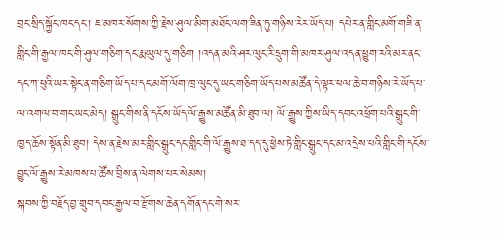བྲང་སྲིད་སྐྱོང་ཁང་དང་། ཇ་མཁར་སོགས་ཀྱི་རྗེས་ཤུལ་མིག་མཐོང་ལག་ཟིན་ཏུ་གཉིས་རེར་ཡོད་པ། དཔེར་ན་གླིང་མགོ་གཟི་ན་གླིང་གི་རྒྱལ་ཁང་གི་ཤུལ་གཅིག་དང་རྨ་ཡུལ་དུ་གཅིག །འདན་མའི་ཤར་ལུང་རི་དྲུག་གི་མཁར་ཤུལ་འདན་ཕྱུག་རའི་མར་ནང་དང་ཀ་ཕུའི་ཡར་སྟེང་ན་གཅིག་ཡོད་པ་དང་མགོ་ལོག་ཁྲ་ལུང་དུ་ཡང་གཅིག་ཡོད་པས་མཚོན་དེ་ལྟར་ཕལ་ཆེ་བ་གཉིས་རེ་ཡོད་པ་ལ་འགལ་བ་གང་ཡང་མེད། སྒྲུང་གིས་ནི་དངོས་ཡོད་ལོ་རྒྱུས་མཚོན་མི་ཐུབ་ལ། ལོ་རྒྱུས་ཀྱིས་ཡིད་དབང་འཕྲོག་པའི་སྒྲུང་གི་ཁྱད་ཆོས་སྟོན་མི་ཐུབ། དེས་ན་རྗེས་མར་གླིང་སྒྲུང་དང་གླིང་གི་ལོ་རྒྱུས་ཐ་དད་དུ་ཕྱེས་ཏེ་གླིང་སྒྲུང་དང་མ་འདྲེས་པའི་གླིང་གི་དངོས་བྱུང་ལོ་རྒྱུས་རེ་མཁས་པ་ཚོས་བྲིས་ན་ལེགས་པར་སེམས།
སྐབས་ཀྱི་བརྗོད་བྱ་གྲུབ་དབང་རྒྱལ་བ་རྫོགས་ཆེན་དགོན་དང་གེ་སར་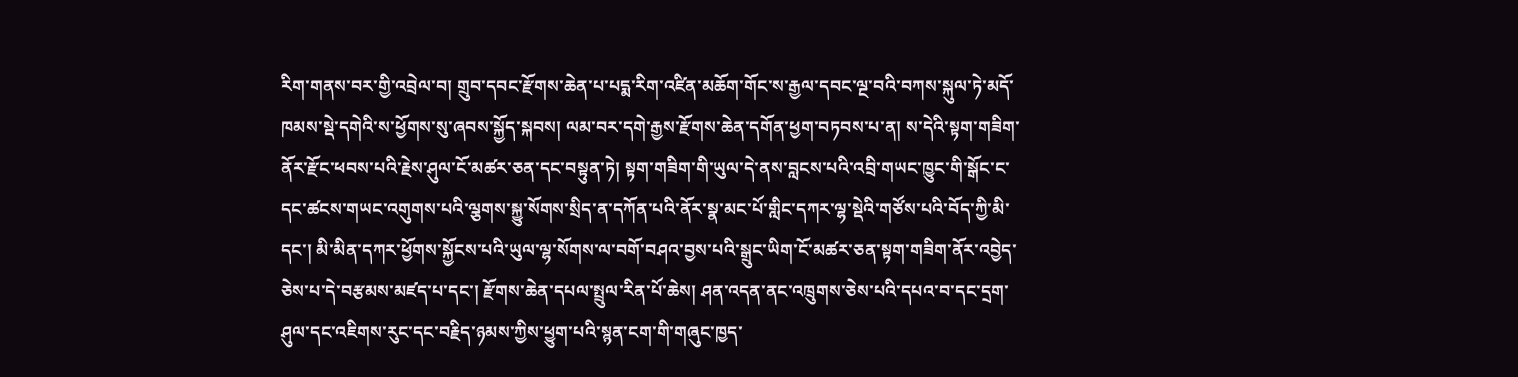རིག་གནས་བར་གྱི་འབྲེལ་བ། གྲུབ་དབང་རྫོགས་ཆེན་པ་པདྨ་རིག་འཛིན་མཆོག་གོང་ས་རྒྱལ་དབང་ལྔ་བའི་བཀས་སྐུལ་ཏེ་མདོ་ཁམས་སྡེ་དགེའི་ས་ཕྱོགས་སུ་ཞབས་སྐྱོད་སྐབས། ལམ་བར་དགེ་རྒྱས་རྫོགས་ཆེན་དགོན་ཕྱག་བཏབས་པ་ན། ས་དེའི་སྟག་གཟིག་ནོར་རྫོང་ཕབས་པའི་རྗེས་ཤུལ་ངོ་མཚར་ཅན་དང་བསྟུན་ཏེ། སྟག་གཟིག་གི་ཡུལ་དེ་ནས་བླངས་པའི་འབྲི་གཡང་ཁྱུང་གི་སྒོང་ང་དང་ཚངས་གཡང་འགུགས་པའི་ལྕགས་སྐྱུ་སོགས་སྲིད་ན་དཀོན་པའི་ནོར་སྣ་མང་པོ་གླིང་དཀར་ལྷ་སྡེའི་གཙོས་པའི་བོད་ཀྱི་མི་དང་། མི་མིན་དཀར་ཕྱོགས་སྐྱོངས་པའི་ཡུལ་ལྷ་སོགས་ལ་བགོ་བཤའ་བྱས་པའི་སྒྲུང་ཡིག་ངོ་མཚར་ཅན་སྟག་གཟིག་ནོར་འབྱེད་ཅེས་པ་དེ་བརྩམས་མཛད་པ་དང་། རྫོགས་ཆེན་དཔལ་སྤྲུལ་རིན་པོ་ཆེས། ཤན་འདན་ནང་འཁྲུགས་ཅེས་པའི་དཔའ་བ་དང་དྲག་ཤུལ་དང་འཇིགས་རུང་དང་བརྗིད་ཉམས་ཀྱིས་ཕྱུག་པའི་སྙན་ངག་གི་གཞུང་ཁྱད་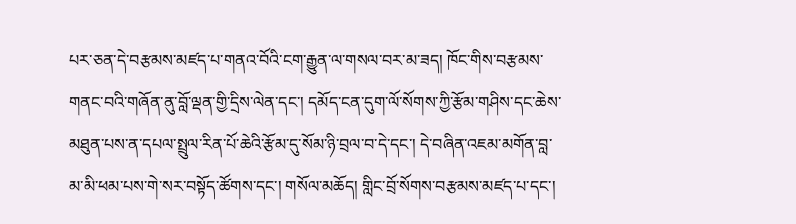པར་ཅན་དེ་བརྩམས་མཛད་པ་གནའ་བོའི་ངག་རྒྱུན་ལ་གསལ་བར་མ་ཟད། ཁོང་གིས་བརྩམས་གནང་བའི་གཞོན་ནུ་བློ་ལྡན་གྱི་དྲིས་ལེན་དང་། དམོད་ངན་དུག་ལོ་སོགས་ཀྱི་རྩོམ་གཤིས་དང་ཆེས་མཐུན་པས་ན་དཔལ་སྤྲུལ་རིན་པོ་ཆེའི་རྩོམ་དུ་སོམ་ཉི་བྲལ་བ་དེ་དང་། དེ་བཞིན་འཇམ་མགོན་བླ་མ་མི་ཕམ་པས་གེ་སར་བསྟོད་ཚོགས་དང་། གསོལ་མཆོད། གླིང་བྲོ་སོགས་བརྩམས་མཛད་པ་དང་།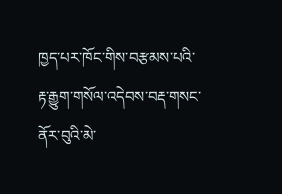ཁྱད་པར་ཁོང་གིས་བརྩམས་པའི་རྟ་རྒྱུག་གསོལ་འདེབས་བརྡ་གསང་ནོར་བུའི་མེ་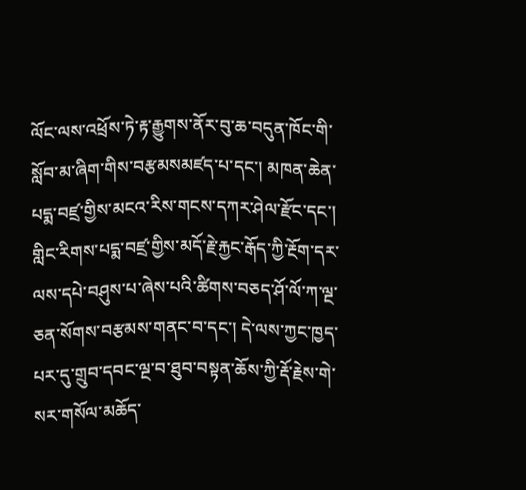ལོང་ལས་འཕྲོས་ཏེ་རྟ་རྒྱུགས་ནོར་བུ་ཆ་བདུན་ཁོང་གི་སློབ་མ་ཞིག་གིས་བརྩམསམཛད་པ་དང་། མཁན་ཆེན་པདྨ་བཛྲ་གྱིས་མངའ་རིས་གངས་དཀར་ཤེལ་རྫོང་དང་། གླིང་རིགས་པདྨ་བཛྲ་གྱིས་མདོ་རྗེ་རྐྱང་རྒོད་ཀྱི་རྔོག་དར་ལས་དཔེ་བཤུས་པ་ཞེས་པའི་ཚིགས་བཅད་ཤོ་ལོ་ཀ་ལྔ་ཅན་སོགས་བརྩམས་གནང་བ་དང་། དེ་ལས་ཀྱང་ཁྱད་པར་དུ་གྲུབ་དབང་ལྔ་བ་ཐུབ་བསྟན་ཆོས་ཀྱི་རྡོ་རྗེས་གེ་སར་གསོལ་མཆོད་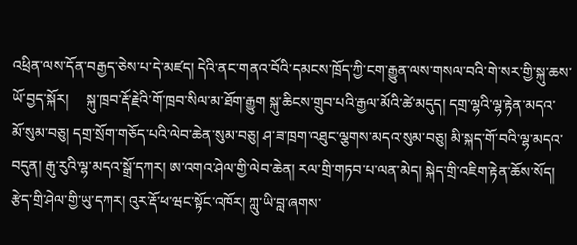འཕྲིན་ལས་དོན་བརྒྱད་ཅེས་པ་དེ་མཛད། དེའི་ནང་གནའ་བོའི་དམངས་ཁྲོད་ཀྱི་ངག་རྒྱུན་ལས་གསལ་བའི་གེ་སར་གྱི་སྐུ་ཆས་ཡོ་བྱད་སྐོར།     སྐུ་ཁྲབ་རྡོ་རྗེའི་གོ་ཁྲབ་སིལ་མ་ཐོག་རྒྱུག སྐུ་ཆིངས་གྲུབ་པའི་རྒྱལ་མོའི་ཚེ་མདུད། དགྲ་ལྷའི་ལྷ་རྟེན་མདའ་མོ་སུམ་བཅུ། དགྲ་སྲོག་གཅོད་པའི་ལེབ་ཆེན་སུམ་བཅུ། ཤ་ཟ་ཁྲག་འཐུང་ལྕགས་མདའ་སུམ་བཅུ། མི་སྐད་གོ་བའི་ལྷ་མདའ་བདུན། རྒུ་རུའི་ལྷ་མདའ་སྒྲོ་དཀར། ཨ་འགའ་ཤེལ་གྱི་ལེབ་ཆེན། རལ་གྲི་གཏབ་པ་ལན་མེད། སྐེད་གྲི་འཇིག་རྟེན་ཆོས་སོད། རྩེད་གྲི་ཤེལ་གྱི་ཡུ་དཀར། འུར་རྡོ་ཕ་ཝང་སྟོང་འཁོར། ཀླུ་ཡི་བླ་ཞགས་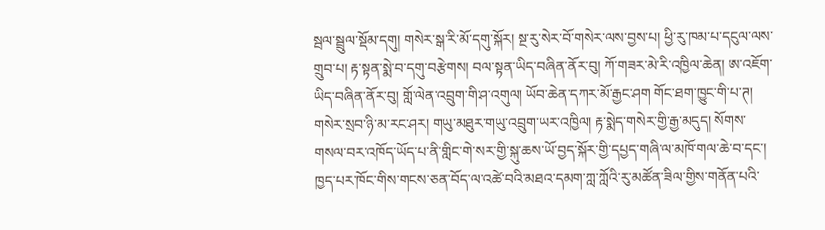སྦལ་སྦྲུལ་སྡོམ་དགུ། གསེར་སྒ་རི་མོ་དགུ་སྐོར། སྔ་རུ་སེར་བོ་གསེར་ལས་བྱས་པ། ཕྱི་རུ་ཁམ་པ་དངུལ་ལས་གྲུབ་པ། རྟ་སྟན་སྨེ་བ་དགུ་བརྩེགས། བལ་སྟན་ཡིད་བཞིན་ནོར་བུ། ཀོ་གཟར་མེ་རི་འཁྱིལ་ཆེན། ཨ་འཇོག་ཡིད་བཞིན་ནོར་བུ། གློ་ལེན་འབྲུག་གི་ཤ་འགུལ། ཡོབ་ཆེན་དཀར་མོ་རྒྱང་ཤག གོང་ཐག་ཁྱུང་གི་པ་ཊ། གསེར་སྲབ་ཉི་མ་རང་ཤར། གཡུ་མཐུར་གཡུ་འབྲུག་ཡར་འཁྱིལ། རྟ་སྨེད་གསེར་གྱི་རྒྱ་མདུད། སོགས་གསལ་བར་འཁོད་ཡོད་པ་ནི་གླིང་གེ་སར་གྱི་སྐུ་ཆས་ཡོ་བྱད་སྐོར་གྱི་དཔྱད་གཞི་ལ་མཁོ་གལ་ཆེ་བ་དང་།
ཁྱད་པར་ཁོང་གིས་གངས་ཅན་བོད་ལ་འཚེ་བའི་མཐའ་དམག་ཀླ་ཀློའི་རུ་མཚོན་ཟིལ་གྱིས་གནོན་པའི་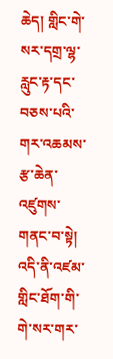ཆེད། གླིང་གེ་སར་དགྲ་ལྷ་རླུང་རྟ་དང་བཅས་པའི་གར་འཆམས་རྩ་ཆེན་འཛུགས་གནང་བ་སྟེ། འདི་ནི་འཛམ་གླིང་ཐོག་གི་གེ་སར་གར་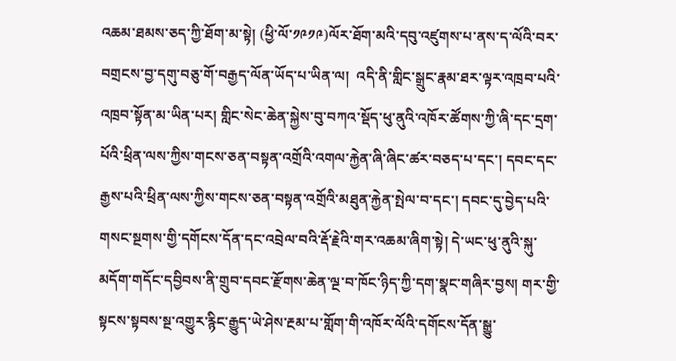འཆམ་ཐམས་ཅད་ཀྱི་ཐོག་མ་སྟེ། (ཕྱི་ལོ་༡༩༡༩)ལོར་ཐོག་མའི་དབུ་འཛུགས་པ་ནས་ད་ལོའི་བར་བགྲངས་བྱ་དགུ་བཅུ་གོ་བརྒྱད་ལོན་ཡོད་པ་ཡིན་ལ།  འདི་ནི་གླིང་སྒྲུང་རྣམ་ཐར་ལྟར་འཁྲབ་པའི་འཁྲབ་སྟོན་མ་ཡིན་པར། གླིང་སེང་ཆེན་སྐྱེས་བུ་བཀའ་སྡོད་ཕུ་ནུའི་འཁོར་ཚོགས་ཀྱི་ཞི་དང་དྲག་པོའི་ཕྲིན་ལས་ཀྱིས་གངས་ཅན་བསྟན་འགྲོའི་འགལ་རྐྱེན་ཞི་ཞིང་ཚར་བཅད་པ་དང་། དབང་དང་རྒྱས་པའི་ཕྲིན་ལས་ཀྱིས་གངས་ཅན་བསྟན་འགྲོའི་མཐུན་རྐྱེན་སྤེལ་བ་དང་། དབང་དུ་བྱེད་པའི་གསང་སྔགས་གྱི་དགོངས་དོན་དང་འབྲེལ་བའི་རྡོ་རྗེའི་གར་འཆམ་ཞིག་སྟེ། དེ་ཡང་ཕུ་ནུའི་སྐུ་མདོག་གདོང་དབྱིབས་ནི་གྲུབ་དབང་རྫོགས་ཆེན་ལྔ་བ་ཁོང་ཉིད་ཀྱི་དག་སྣང་གཞིར་བྱས། གར་གྱི་སྟངས་སྟབས་སྔ་འགྱུར་རྙིང་རྒྱུད་ཡེ་ཤེས་རྔམ་པ་གློག་གི་འཁོར་ལོའི་དགོངས་དོན་སྒྱུ་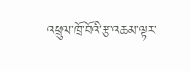འཕྲུལ་ཁྲོ་བོའི་རྩ་འཆམ་ལྟར་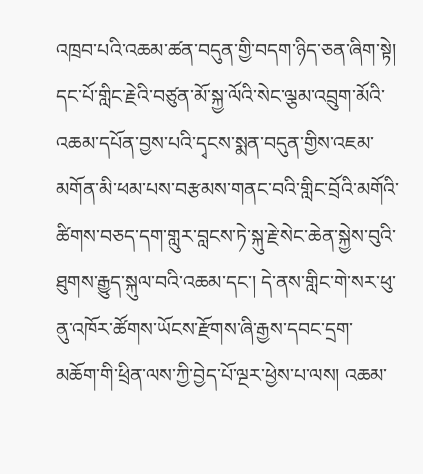འཁྲབ་པའི་འཆམ་ཚན་བདུན་གྱི་བདག་ཉིད་ཅན་ཞིག་སྟེ།  དང་པོ་གླིང་རྗེའི་བཙུན་མོ་སྐྱ་ལོའི་སེང་ལྕམ་འབྲུག་མོའི་འཆམ་དཔོན་བྱས་པའི་དྭངས་སྨན་བདུན་གྱིས་འཇམ་མགོན་མི་ཕམ་པས་བརྩམས་གནང་བའི་གླིང་བྲོའི་མགོའི་ཚིགས་བཅད་དག་གླུར་བླངས་ཏེ་སྐུ་རྗེ་སེང་ཆེན་སྐྱེས་བུའི་ཐུགས་རྒྱུད་སྐུལ་བའི་འཆམ་དང་། དེ་ནས་གླིང་གེ་སར་ཕུ་ནུ་འཁོར་ཚོགས་ཡོངས་རྫོགས་ཞི་རྒྱས་དབང་དྲག་མཆོག་གི་ཕྲིན་ལས་ཀྱི་བྱེད་པོ་ལྔར་ཕྱེས་པ་ལས། འཆམ་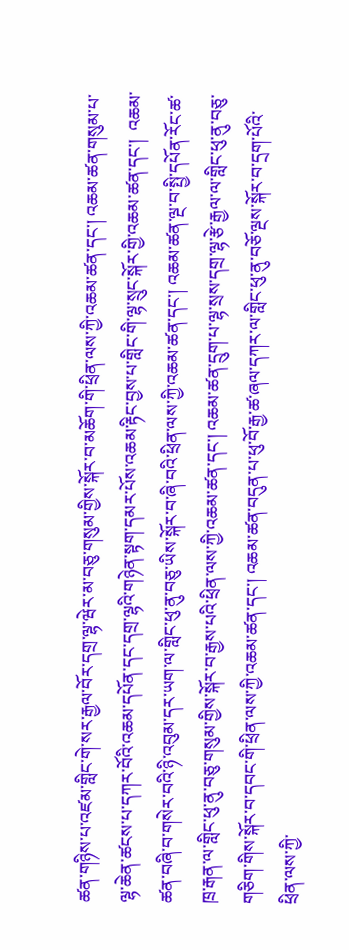ཚན་གཉིས་པ་འཛམ་གླིང་གེ་སར་རྒྱལ་བོར་དགྲ་ལྷ་ཝེར་མ་བཅུ་གསུམ་གྱིས་སྐོར་བ་མཆོག་གི་ཕྲིན་ལས་ཀྱི་འཆམ་ཚན་དང་། འཆམ་ཚན་གསུམ་པ་ལྷ་ཆེན་ཚངས་པ་དཀར་བོའི་འཆམ་དཔོན་དང་དགྲ་ལྷའི་གཉེན་སྟག་དམར་པོས་འཆམ་རྟིང་བྱས་པ་གླིང་གི་ལྷ་སྲུང་སྐོར་གྱི་འཆམ་ཚན་དང་།  འཆམ་ཚན་བཞི་བ་གསེར་བའི་ཉི་འབུམ་དར་ཡག་ལ་གླིང་ཕུ་ནུ་བཅུ་ཡིས་སྐོར་བ་ཞི་བའི་ཕྲིན་ལས་ཀྱི་འཆམ་ཚན་དང་། འཆམ་ཚན་ལྔ་བ་སྤྱི་དཔོན་རོང་ཚ་ཁྲ་རྒན་ལ་གླིང་ཕུ་ནུ་བཅུ་གསུམ་གྱིས་སྐོར་བ་རྒྱས་པའི་ཕྲིན་ལས་ཀྱི་འཆམ་ཚན་དང་། འཆམ་ཚན་དྲུག་པ་ལྷ་སྲས་དགྲ་ལྷ་རྩེ་རྒྱལ་ལ་གླིང་ཕུ་ནུ་བཅུ་གཅིག་གིས་སྐོར་བ་དབང་གི་ཕྲིན་ལས་ཀྱི་འཆམ་ཚན་དང་། འཆམ་ཚན་བདུན་པ་ཕུ་བོ་རྒྱ་ཚ་ཞལ་དཀར་ལ་གླིང་ཕུ་ནུ་བཅོ་ལྔས་སྐོར་བ་དྲག་པོའི་ཕྲིན་ལས་ཀྱི་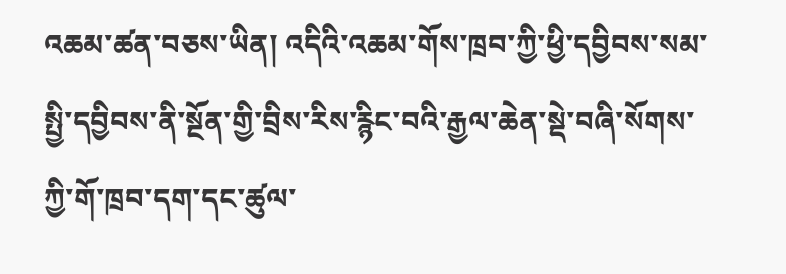འཆམ་ཚན་བཅས་ཡིན། འདིའི་འཆམ་གོས་ཁྲབ་ཀྱི་ཕྱི་དབྱིབས་སམ་སྤྱི་དབྱིབས་ནི་སྔོན་གྱི་བྲིས་རིས་རྙིང་བའི་རྒྱལ་ཆེན་སྡེ་བཞི་སོགས་ཀྱི་གོ་ཁྲབ་དག་དང་ཚུལ་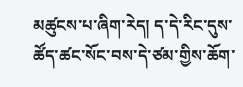མཚུངས་པ་ཞིག་རེད། ད་དེ་རིང་དུས་ཚོད་ཚང་སོང་བས་དེ་ཙམ་གྱིས་ཆོག་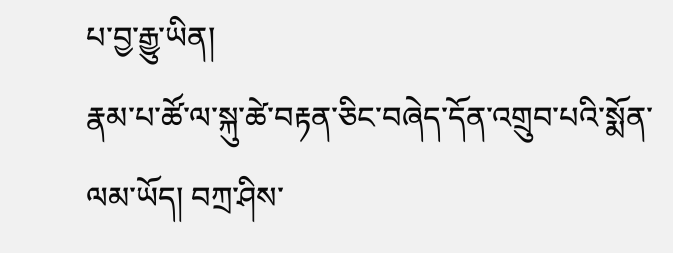པ་བྱ་རྒྱུ་ཡིན།
རྣམ་པ་ཚོ་ལ་སྐུ་ཚེ་བརྟན་ཅིང་བཞེད་དོན་འགྲུབ་པའི་སྨོན་ལམ་ཡོད། བཀྲ་ཤིས་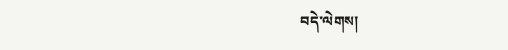བདེ་ལེགས།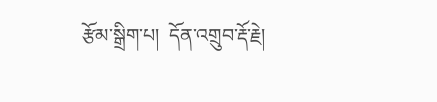རྩོམ་སྒྲིག་པ།  དོན་འགྲུབ་རྡོ་རྗེ།